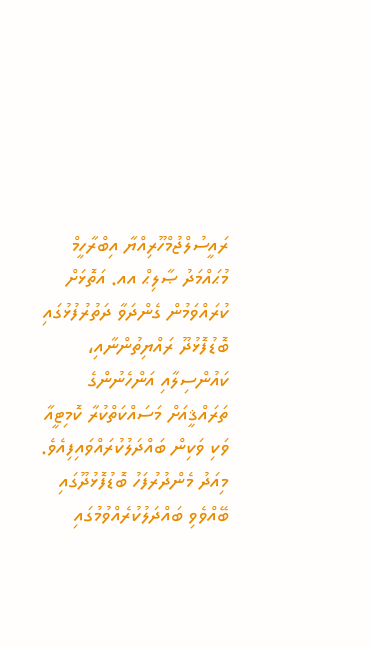ރައީސުލްޖުމްހޫރިއްޔާ އިބްރާހީމް މުޙައްމަދު ޞާލިޙް އއ. އަތޮޅަށް ކުރައްވަމުން ގެންދަވާ ދަތުރުފުޅުގައި ބޮޑުފޮޅުދޫ ރައްޔިތުންނާއި، ކައުންސިލާއި އަންހެނުންގެ ތަރައްޤީއަށް މަސައްކަތްކުރާ ކޮމިޓީއާ ވަކި ވަކިން ބައްދަލުކުރައްވައިފިއެވެ. މިއަދު މެންދުރުފަހު ބޮޑުފޮޅުދޫގައި ބޭއްވެވި ބައްދަލުކުރެއްވުމުގައި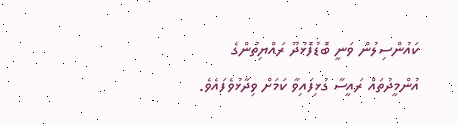ކައުންސިލުން ވަނީ ބޮޑުފޮޅުދޫ ރައްޔިތުންގެ އުންމީދުތައް ރައީސާ ގުޅިފައިވާ ކަމަށް ވިދާޅުވެފައެވެ.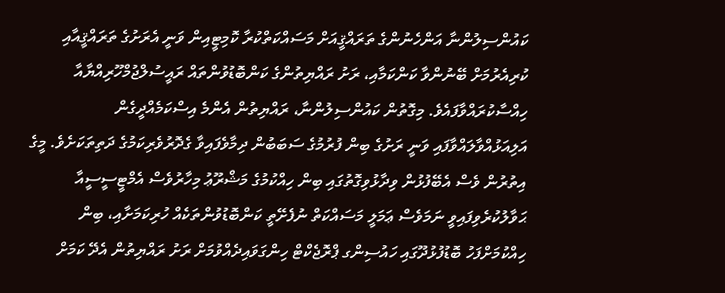ކައުންސިލުންނާ އަންހެނުންގެ ތަރައްޤީއަށް މަސައްކަތްކުރާ ކޮމިޓީއިން ވަނީ އެރަށުގެ ތަރައްޤީއާއި ކުރިއެރުމަށް ބޭނުންވާ ކަންކަމާއި، ރަށު ރައްޔިތުންގެ ކަންބޮޑުވުންތައް ރައީސުލްޖުމްހޫރިއްޔާއާ ހިއްސާކުރައްވާފައެވެ. މިގޮތުން ކައުންސިލުންނާ، ރައްޔިތުން އެންމެ އިސްކަމެއްދީގެން އަލިއަޅުއްވާލައްވާފައި ވަނީ ރަށުގެ ބިން ފުރުމުގެ ސަބަބުން ދިމާވެފައިވާ ގެދޮރުވެރިކަމުގެ ދަތިތަކަށެވެ. މީގެ އިތުރުން ވެސް އެބޭފުޅުން ވިދާޅުވިގޮތުގައި ބިން ހިއްކުމުގެ މަޝްރޫޢު މިހާރުވެސް އެމްޓީސީސީއާ ޙަވާލުކުރެވިފައިވީ ނަމަވެސް ޢަމަލީ މަސައްކަތް ނުފެށޭތީ ކަންބޮޑުވުންތަކެއް ހުރިކަމަށާއި، ބިން ހިއްކުމަށްފަހު ބޮޑުފުޅުދޫގައި ހައުސިންގ ޕްރޮޖެކްޓް ހިންގަވައިދެއްވުމަށް ރަށު ރައްޔިތުން އެދޭ ކަމަށް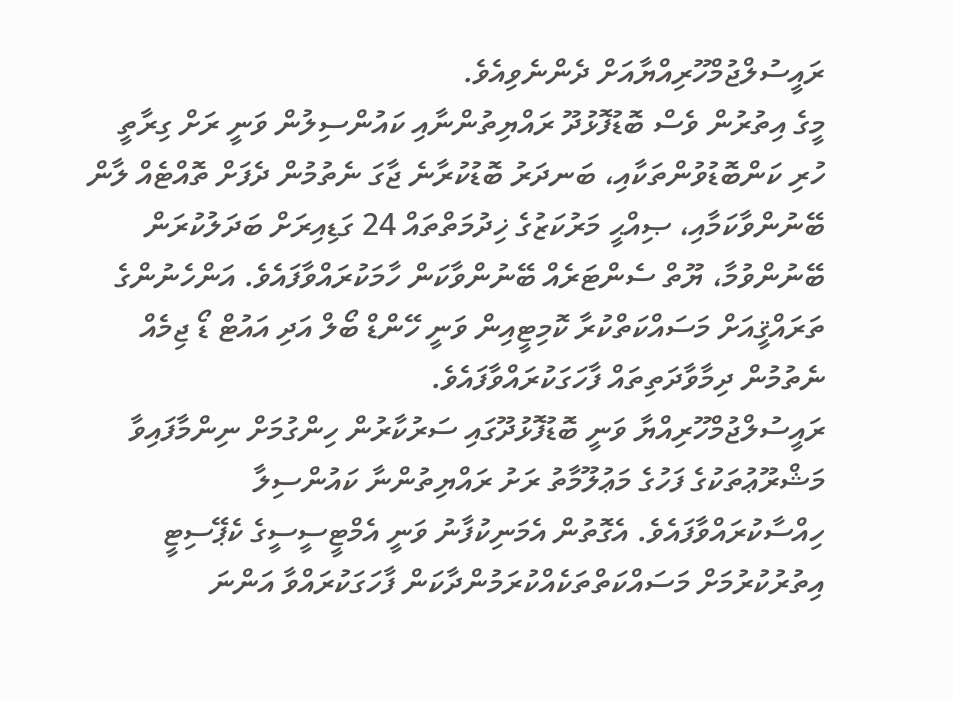ރައީސުލްޖުމްހޫރިއްޔާއަށް ދެންނެވިއެވެ.
މީގެ އިތުރުން ވެސް ބޮޑުފޮޅުދޫ ރައްޔިތުންނާއި ކައުންސިލުން ވަނީ ރަށް ގިރާތީ ހުރި ކަންބޮޑުވުންތަކާއި، ބަނދަރު ބޮޑުކުރާނެ ޖާގަ ނެތުމުން ދެފަށް ތޮއްޓެއް ލާން ބޭނުންވާކަމާއި، ޞިއްޙީ މަރުކަޒުގެ ޚިދުމަތްތައް 24 ގަޑިއިރަށް ބަދަލުކުރަން ބޭނުންވުމާ، ޔޫތް ސެންޓަރެއް ބޭނުންވާކަން ހާމަކުރައްވާފައެވެ. އަންހެނުންގެ ތަރައްޤީއަށް މަސައްކަތްކުރާ ކޮމިޓީއިން ވަނީ ހޭންޑް ބޯލް އަދި އައުޓް ޑޯ ޖިމެއް ނެތުމުން ދިމާވާދަތިތައް ފާހަގަކުރައްވާފައެވެ.
ރައީސުލްޖުމްހޫރިއްޔާ ވަނީ ބޮޑުފޮޅުދޫގައި ސަރުކާރުން ހިންގުމަށް ނިންމާފައިވާ މަޝްރޫޢުތަކުގެ ފަހުގެ މަޢުލޫމާތު ރަށު ރައްޔިތުންނާ ކައުންސިލާ ހިއްސާކުރައްވާފައެވެ. އެގޮތުން އެމަނިކުފާނު ވަނީ އެމްޓީސީސީގެ ކެޕޭސިޓީ އިތުރުކުރުމަށް މަސައްކަތްތަކެއްކުރަމުންދާކަން ފާހަގަކުރައްވާ އަންނަ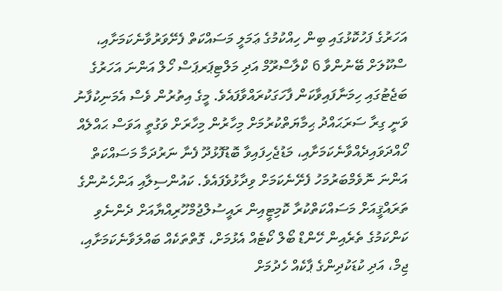އަހަރުގެ ފަހުކޮޅުގައި ބިން ހިއްކުމުގެ ޢަމަލީ މަސައްކަތް ފެށޭވަރުވާނެކަމަށާއި، ސްކޫލަށް ބޭނުންވާ 6 ކްލާސްރޫމް އަދި މަލްޓިޕަރޕަސް ހޯލް އަންނަ އަހަރުގެ ބަޖެޓުގައި ހިމަނާފައިވާކަން ފާހަގަކުރައްވާފައެވެ. މީގެ އިތުރުން ވެސް އެމަނިކުފާނު ވަނީ ގިރާ ސަރަޙައްދު ޙިމާޔަތްކުރުމަށް މިހާރުން މިހާރަށް ވަގުތީ އަވަސް ޙައްލެއް ހޯއްދަވައިދެއްވާނެކަމަށާއި، މަޑުޖެހިފައިވާ ބޮޑުފޮޅުދޫ ފެނާ ނަރުދަމާ މަސައްކަތް އަންނަ ނޮވެމްބަރުމަހު ފެށޭނެކަމަށް ވިދާޅުވެފައެވެ. ކައުންސިލާއި އަންހެނުންގެ ތަރައްޤީއަށް މަސައްކަތްކުރާ ކޮމިޓީއިން ރައީސުލްޖުމްހޫރިއްޔާއަށް ދެންނެވި ކަންކަމުގެ ތެރެއިން ހޭންޑް ބޯލް ކޯޓެއް އެޅުމަށް، ގޮތްތަކެއް ބައްލަވާނެކަމަށާއި، ޖިމް، އަދި ކުޑަކުދިންގެ ޕާކެއް ހެދުމަށް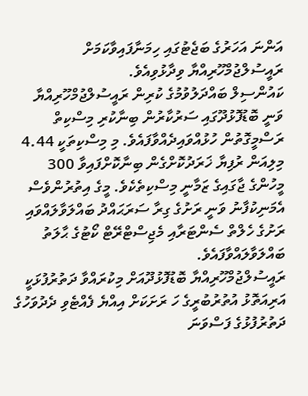އަންނަ އަހަރުގެ ބަޖެޓުގައި ހިމަނާފައިވާކަމަށް ރައީސުލްޖުމްހޫރިއްޔާ ވިދާޅުވިއެވެ.
ކައުންސިލް ބައްދަލުވުމުގެ ކުރިން ރައީސުލްޖުމްހޫރިއްޔާ ވަނީ ބޮޑުފޮޅުދޫގައި ސަރުކާރުން ބިނާކުރި މިސްކިތް ރަސްމީގޮތުން ހުޅުއްވައިދެއްވާފައެވެ. މި މިސްކިތަކީ 4.44 މިލިއަން ރުފިޔާ ޚަރަދުކޮށްގެން ބިނާކޮށްފައިވާ 300 މީހުންގެ ޖާގައިގެ ޒަމާނީ މިސްކިތެކެވެ. މީގެ އިތުރުންވެސް އެމަނިކުފާނު ވަނީ ރަށުގެ ގިރާ ސަރަޙައްދު ބައްލަވާލައްވައި ރަށުގެ ހެލްތް ސެންޓަރާއި މެޖިސްޓްރޭޓް ކޯޓުގެ ޙާލަތު ބައްލަވާލައްވާފައެވެ.
ރައީސުލްޖުމްހޫރިއްޔާ ބޮޑުފޮޅުދޫއަށް މިކުރައްވާ ދަތުރުފުޅަކީ އަރިއަތޮޅު އުތުރުބުރީގެ ހަ ރަށަކަށް އިއްޔެ ފެއްޓެވި ދެދުވަހުގެ ދަތުރުފުޅުގެ ފަސްވަނަ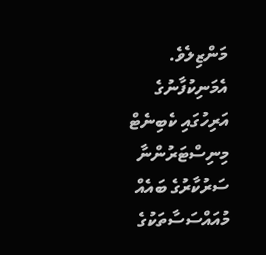މަންޒިލެވެ. އެމަނިކުފާނުގެ އަރިހުގައި ކެބިނެޓް މިނިސްޓަރުންނާ ސަރުކާރުގެ ބައެއް މުއައްސަސާތަކުގެ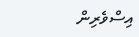އިސްވެރިން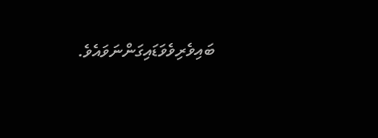ބައިވެރިވެވަޑައިގަންނަވައެވެ.